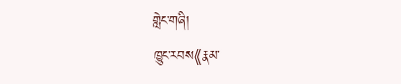གླེང་གཞི།
ཁྱུང་རབས《རྣམ་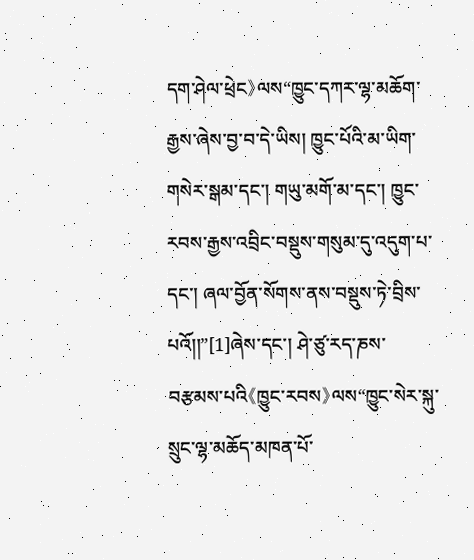དག་ཤེལ་ཕྲེང》ལས“ཁྱུང་དཀར་ལྷ་མཆོག་རྒྱས་ཞེས་བྱ་བ་དེ་ཡིས། ཁྱུང་པོའི་མ་ཡིག་གསེར་སྒམ་དང་། གཡུ་མགོ་མ་དང་། ཁྱུང་རབས་རྒྱས་འབྲིང་བསྡུས་གསུམ་དུ་འདུག་པ་དང་། ཞལ་བྱོན་སོགས་ནས་བསྡུས་ཏེ་བྲིས་པའོ།།”[1]ཞེས་དང་། ཤེ་ཙུ་རད་ཎས་བརྩམས་པའི《ཁྱུང་རབས》ལས“ཁྱུང་སེར་སྐུ་སྲུང་ལྷ་མཆོད་མཁན་པོ་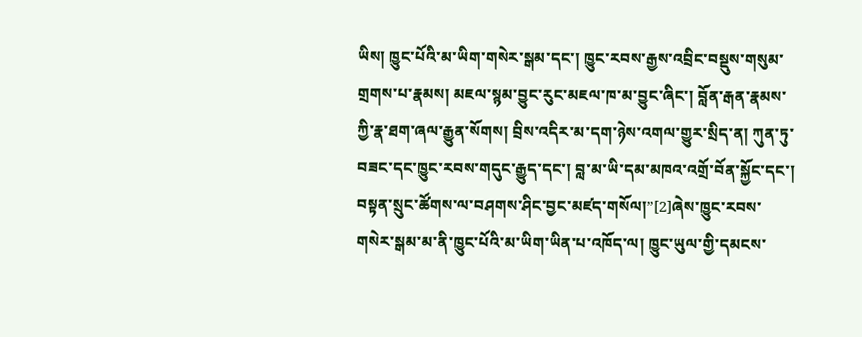ཡིས། ཁྱུང་པོའི་མ་ཡིག་གསེར་སྒམ་དང་། ཁྱུང་རབས་རྒྱས་འབྲིང་བསྡུས་གསུམ་གྲགས་པ་རྣམས། མཇལ་སྙམ་བྱུང་རུང་མཇལ་ཁ་མ་བྱུང་ཞིང་། བློན་རྒན་རྣམས་ཀྱི་རྣ་ཐག་ཞལ་རྒྱུན་སོགས། བྲིས་འདིར་མ་དག་ཉེས་འགལ་གྱུར་སྲིད་ན། ཀུན་ཏུ་བཟང་དང་ཁྱུང་རབས་གདུང་རྒྱུད་དང་། བླ་མ་ཡི་དམ་མཁའ་འགྲོ་བོན་སྐྱོང་དང་། བསྟན་སྲུང་ཚོགས་ལ་བཤགས་ཤིང་བྱང་མཛད་གསོལ།”[2]ཞེས་ཁྱུང་རབས་གསེར་སྒམ་མ་ནི་ཁྱུང་པོའི་མ་ཡིག་ཡིན་པ་འཁོད་ལ། ཁྱུང་ཡུལ་གྱི་དམངས་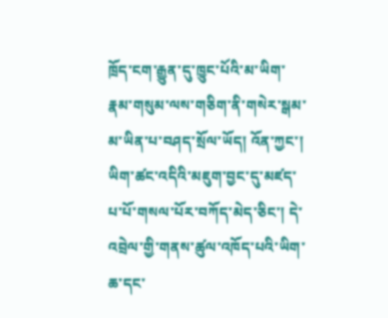ཁྲོད་ངག་རྒྱུན་དུ་ཁྱུང་པོའི་མ་ཡིག་རྣམ་གསུམ་ལས་གཅིག་ནི་གསེར་སྒམ་མ་ཡིན་པ་བཤད་སྲོལ་ཡོད། འོན་ཀྱང་། ཡིག་ཚང་འདིའི་མཇུག་བྱང་དུ་མཛད་པ་པོ་གསལ་པོར་བཀོད་མེད་ཅིང་། དེ་འབྲེལ་གྱི་གནས་ཚུལ་འཁོད་པའི་ཡིག་ཆ་དང་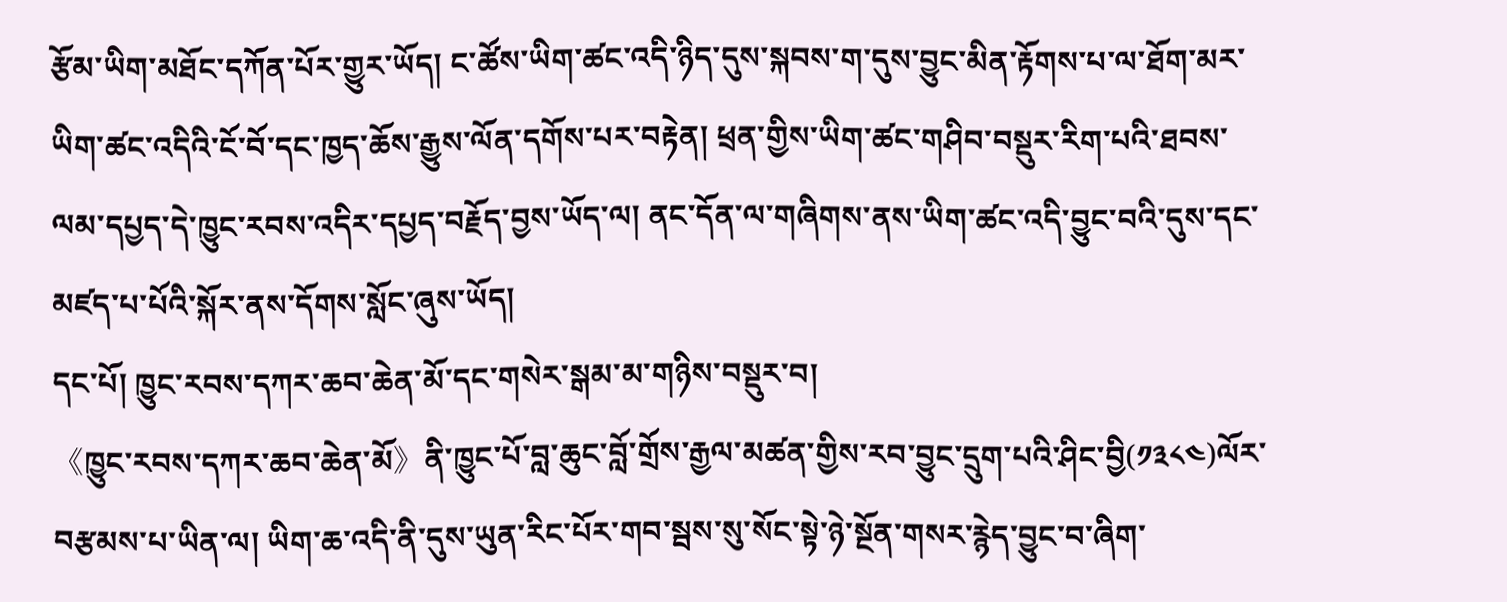རྩོམ་ཡིག་མཐོང་དཀོན་པོར་གྱུར་ཡོད། ང་ཚོས་ཡིག་ཚང་འདི་ཉིད་དུས་སྐབས་ག་དུས་བྱུང་མིན་རྟོགས་པ་ལ་ཐོག་མར་ཡིག་ཚང་འདིའི་ངོ་བོ་དང་ཁྱད་ཆོས་རྒྱུས་ལོན་དགོས་པར་བརྟེན། ཕྲན་གྱིས་ཡིག་ཚང་གཤིབ་བསྡུར་རིག་པའི་ཐབས་ལམ་དཔྱད་དེ་ཁྱུང་རབས་འདིར་དཔྱད་བརྗོད་བྱས་ཡོད་ལ། ནང་དོན་ལ་གཞིགས་ནས་ཡིག་ཚང་འདི་བྱུང་བའི་དུས་དང་མཛད་པ་པོའི་སྐོར་ནས་དོགས་སློང་ཞུས་ཡོད།
དང་པོ། ཁྱུང་རབས་དཀར་ཆབ་ཆེན་མོ་དང་གསེར་སྒམ་མ་གཉིས་བསྡུར་བ།
《ཁྱུང་རབས་དཀར་ཆབ་ཆེན་མོ》ནི་ཁྱུང་པོ་བླ་ཆུང་བློ་གྲོས་རྒྱལ་མཚན་གྱིས་རབ་བྱུང་དྲུག་པའི་ཤིང་བྱི(༡༣༨༤)ལོར་བརྩམས་པ་ཡིན་ལ། ཡིག་ཆ་འདི་ནི་དུས་ཡུན་རིང་པོར་གབ་སྦས་སུ་སོང་སྟེ་ཉེ་སྔོན་གསར་རྙེད་བྱུང་བ་ཞིག་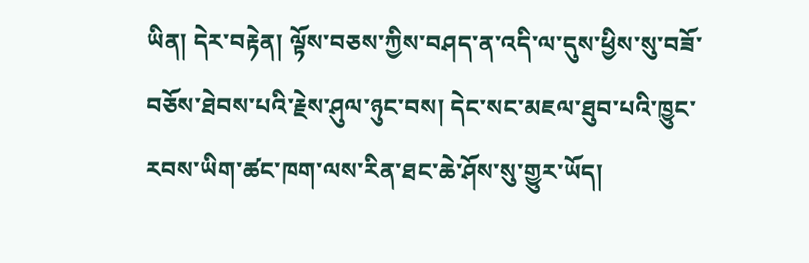ཡིན། དེར་བརྟེན། ལྟོས་བཅས་ཀྱིས་བཤད་ན་འདི་ལ་དུས་ཕྱིས་སུ་བཟོ་བཅོས་ཐེབས་པའི་རྗེས་ཤུལ་ཉུང་བས། དེང་སང་མཇལ་ཐུབ་པའི་ཁྱུང་རབས་ཡིག་ཚང་ཁག་ལས་རིན་ཐང་ཆེ་ཤོས་སུ་གྱུར་ཡོད།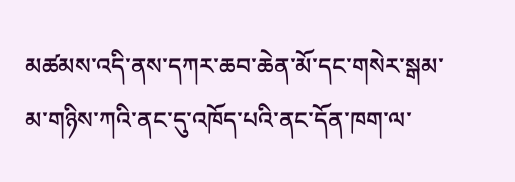མཚམས་འདི་ནས་དཀར་ཆབ་ཆེན་མོ་དང་གསེར་སྒམ་མ་གཉིས་ཀའི་ནང་དུ་འཁོད་པའི་ནང་དོན་ཁག་ལ་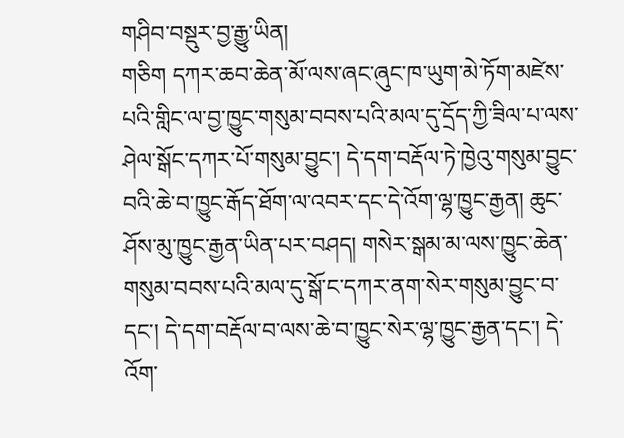གཤིབ་བསྡུར་བྱ་རྒྱུ་ཡིན།
གཅིག དཀར་ཆབ་ཆེན་མོ་ལས་ཞང་ཞུང་ཁ་ཡུག་མེ་ཏོག་མཛེས་པའི་གླིང་ལ་བྱ་ཁྱུང་གསུམ་བབས་པའི་མལ་དུ་དྲོད་ཀྱི་ཟིལ་པ་ལས་ཤེལ་སྒོང་དཀར་པོ་གསུམ་བྱུང་། དེ་དག་བརྡོལ་ཏེ་ཁྱེའུ་གསུམ་བྱུང་བའི་ཆེ་བ་ཁྱུང་རྒོད་ཐོག་ལ་འབར་དང་དེ་འོག་ལྷ་ཁྱུང་རྒྱན། ཆུང་ཤོས་མུ་ཁྱུང་རྒྱན་ཡིན་པར་བཤད། གསེར་སྒམ་མ་ལས་ཁྱུང་ཆེན་གསུམ་བབས་པའི་མལ་དུ་སྒོ་ང་དཀར་ནག་སེར་གསུམ་བྱུང་བ་དང་། དེ་དག་བརྡོལ་བ་ལས་ཆེ་བ་ཁྱུང་སེར་ལྷ་ཁྱུང་རྒྱན་དང་། དེ་འོག་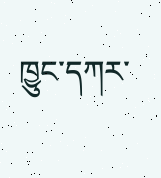ཁྱུང་དཀར་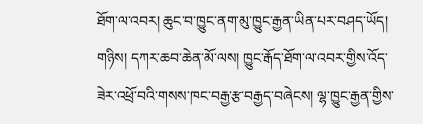ཐོག་ལ་འབར། ཆུང་བ་ཁྱུང་ནག་མུ་ཁྱུང་རྒྱན་ཡིན་པར་བཤད་ཡོད། གཉིས། དཀར་ཆབ་ཆེན་མོ་ལས། ཁྱུང་རྒོད་ཐོག་ལ་འབར་གྱིས་འོད་ཟེར་འཕྲོ་བའི་གསས་ཁང་བརྒྱ་རྩ་བརྒྱད་བཞེངས། ལྷ་ཁྱུང་རྒྱན་གྱིས་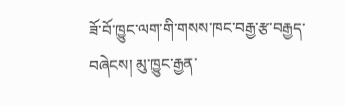ཟོ་བོ་ཁྱུང་ལག་གི་གསས་ཁང་བརྒྱ་རྩ་བརྒྱད་བཞེངས། མུ་ཁྱུང་རྒྱན་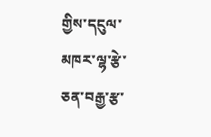གྱིས་དངུལ་མཁར་ལྷ་རྩེ་ཅན་བརྒྱ་རྩ་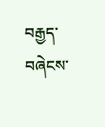བརྒྱད་བཞེངས་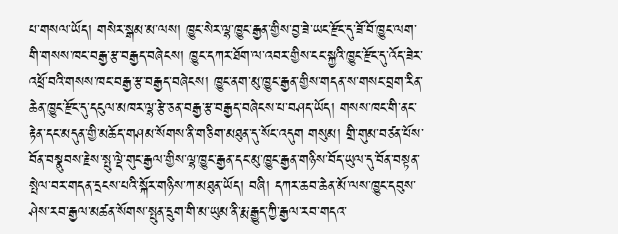པ་གསལ་ཡོད། གསེར་སྒམ་མ་ལས། ཁྱུང་སེར་ལྷ་ཁྱུང་རྒྱན་གྱིས་བྱ་ཟེ་ཡང་རྫོང་དུ་ཟོ་བོ་ཁྱུང་ལག་གི་གསས་ཁང་བརྒྱ་རྩ་བརྒྱད་བཞེངས། ཁྱུང་དཀར་ཐོག་ལ་འབར་གྱིས་ངང་སྐྱའི་ཁྱུང་རྫོང་དུ་འོད་ཟེར་འཕྲོ་བའི་གསས་ཁང་བརྒྱ་རྩ་བརྒྱད་བཞེངས། ཁྱུང་ནག་མུ་ཁྱུང་རྒྱན་གྱིས་གདན་ས་གསང་བྲག་རིན་ཆེན་ཁྱུང་རྫོང་དུ་དངུལ་མཁར་ལྷ་རྩེ་ཅན་བརྒྱ་རྩ་བརྒྱད་བཞེངས་པ་བཤད་ཡོད། གསས་ཁང་གི་ནང་རྟེན་དང་མདུན་གྱི་མཆོད་གཤམ་སོགས་ནི་གཅིག་མཐུན་དུ་སོང་འདུག གསུམ། གྲི་གུམ་བཙན་པོས་བོན་བསྣུབས་རྗེས་སྤུ་ལྡེ་གུང་རྒྱལ་གྱིས་ལྷ་ཁྱུང་རྒྱན་དང་མུ་ཁྱུང་རྒྱན་གཉིས་བོད་ཡུལ་དུ་བོན་བསྟན་སྤེལ་བར་གདན་དྲངས་པའི་སྐོར་གཉིས་ཀ་མཐུན་ཡོད། བཞི། དཀར་ཆབ་ཆེན་མོ་ལས་ཁྱུང་དབུས་ཤེས་རབ་རྒྱལ་མཚན་སོགས་སྤུན་དྲུག་གི་མ་ཡུམ་ནི་རྨ་རྒྱུད་ཀྱི་རྒྱལ་རབ་གདའ་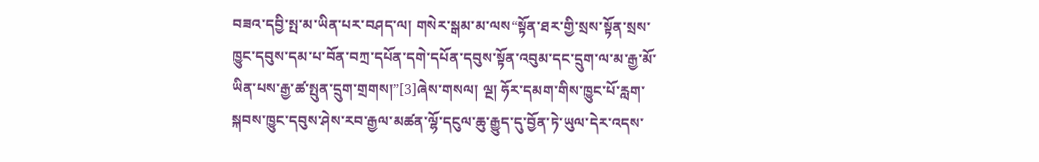བཟའ་དབྱི་སྤ་མ་ཡིན་པར་བཤད་ལ། གསེར་སྒམ་མ་ལས“སྟོན་ཐར་གྱི་སྲས་སྟོན་སྲས་ཁྱུང་དབུས་དམ་པ་བོན་བཀྲ་དཔོན་དགེ་དཔོན་དབུས་སྟོན་འབུམ་དང་དྲུག་ལ་མ་རྒྱ་མོ་ཡིན་པས་རྒྱ་ཚ་སྤུན་དྲུག་གྲགས།”[3]ཞེས་གསལ། ལྔ། ཧོར་དམག་གིས་ཁྱུང་པོ་རླག་སྐབས་ཁྱུང་དབུས་ཤེས་རབ་རྒྱལ་མཚན་ལྷོ་དངུལ་ཆུ་རྒྱུད་དུ་བྱོན་ཏེ་ཡུལ་དེར་འདས་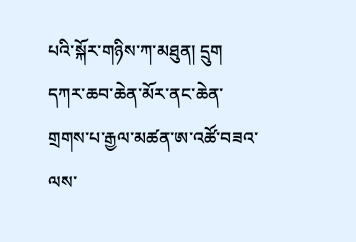པའི་སྐོར་གཉིས་ཀ་མཐུན། དྲུག དཀར་ཆབ་ཆེན་མོར་ནང་ཆེན་གྲགས་པ་རྒྱལ་མཚན་ཨ་འཚོ་བཟའ་ལས་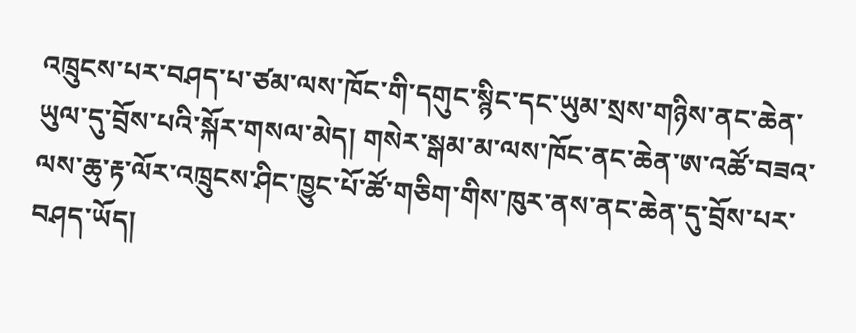འཁྲུངས་པར་བཤད་པ་ཙམ་ལས་ཁོང་གི་དགུང་སྙིང་དང་ཡུམ་སྲས་གཉིས་ནང་ཆེན་ཡུལ་དུ་བྲོས་པའི་སྐོར་གསལ་མེད། གསེར་སྒམ་མ་ལས་ཁོང་ནང་ཆེན་ཨ་འཚོ་བཟའ་ལས་ཆུ་རྟ་ལོར་འཁྲུངས་ཤིང་ཁྱུང་པོ་ཚོ་གཅིག་གིས་ཁུར་ནས་ནང་ཆེན་དུ་བྲོས་པར་བཤད་ཡོད།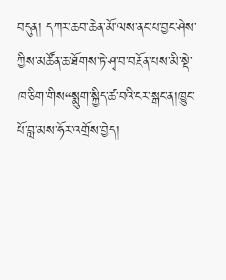བདུན། དཀར་ཆབ་ཆེན་མོ་ལས་ནང་པ་བྱང་ཤེས་ཀྱིས་མཚོན་ཆ་ཐོགས་ཏེ་ཤྭ་བ་བརྔོན་པས་མི་སྡེ་ཁ་ཅིག་གིས“སྨུག་སྐྱིད་ཚ་བའི་ངར་སྒང་ན།ཁྱུང་པོ་བླ་མས་ཧོར་འགྲོས་བྱེད།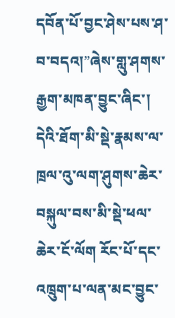དབོན་པོ་བྱང་ཤེས་པས་ཤ་བ་བདའ།”ཞེས་གླུ་ཤགས་རྒྱག་མཁན་བྱུང་ཞིང་། དེའི་ཐོག་མི་སྡེ་རྣམས་ལ་ཁྲལ་འུ་ལག་ཤུགས་ཆེར་བསྐུལ་བས་མི་སྡེ་ཕལ་ཆེར་ངོ་ལོག རོང་པོ་དང་འཁྲུག་པ་ལན་མང་བྱུང་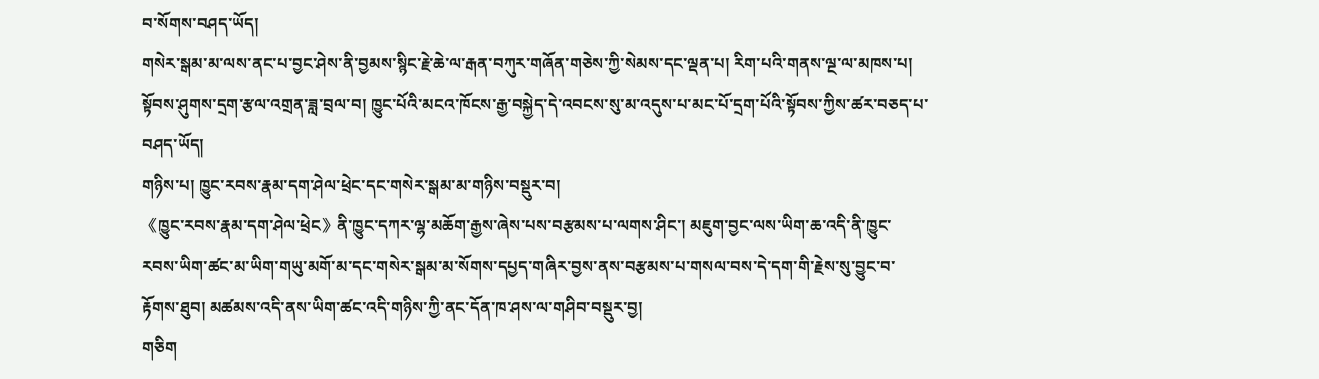བ་སོགས་བཤད་ཡོད།
གསེར་སྒམ་མ་ལས་ནང་པ་བྱང་ཤེས་ནི་བྱམས་སྙིང་རྗེ་ཆེ་ལ་རྒན་བཀུར་གཞོན་གཅེས་ཀྱི་སེམས་དང་ལྡན་པ། རིག་པའི་གནས་ལྔ་ལ་མཁས་པ། སྟོབས་ཤུགས་དྲག་རྩལ་འགྲན་ཟླ་བྲལ་བ། ཁྱུང་པོའི་མངའ་ཁོངས་རྒྱ་བསྐྱེད་དེ་འབངས་སུ་མ་འདུས་པ་མང་པོ་དྲག་པོའི་སྟོབས་ཀྱིས་ཚར་བཅད་པ་བཤད་ཡོད།
གཉིས་པ། ཁྱུང་རབས་རྣམ་དག་ཤེལ་ཕྲེང་དང་གསེར་སྒམ་མ་གཉིས་བསྡུར་བ།
《ཁྱུང་རབས་རྣམ་དག་ཤེལ་ཕྲེང》ནི་ཁྱུང་དཀར་ལྷ་མཆོག་རྒྱས་ཞེས་པས་བརྩམས་པ་ལགས་ཤིང་། མཇུག་བྱང་ལས་ཡིག་ཆ་འདི་ནི་ཁྱུང་རབས་ཡིག་ཚང་མ་ཡིག་གཡུ་མགོ་མ་དང་གསེར་སྒམ་མ་སོགས་དཔྱད་གཞིར་བྱས་ནས་བརྩམས་པ་གསལ་བས་དེ་དག་གི་རྗེས་སུ་བྱུང་བ་རྟོགས་ཐུབ། མཚམས་འདི་ནས་ཡིག་ཚང་འདི་གཉིས་ཀྱི་ནང་དོན་ཁ་ཤས་ལ་གཤིབ་བསྡུར་བྱ།
གཅིག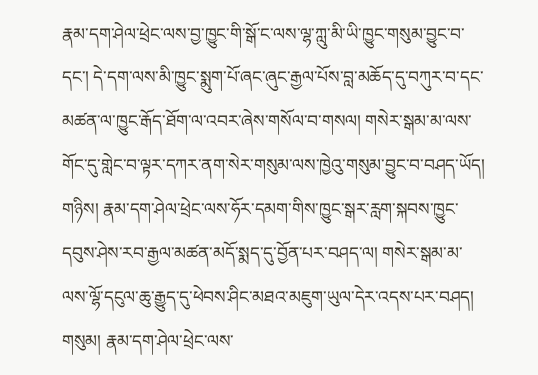རྣམ་དག་ཤེལ་ཕྲེང་ལས་བྱ་ཁྱུང་གི་སྒོ་ང་ལས་ལྷ་ཀླུ་མི་ཡི་ཁྱུང་གསུམ་བྱུང་བ་དང་། དེ་དག་ལས་མི་ཁྱུང་སྨུག་པོ་ཞང་ཞུང་རྒྱལ་པོས་བླ་མཆོད་དུ་བཀུར་བ་དང་མཚན་ལ་ཁྱུང་རྒོད་ཐོག་ལ་འབར་ཞེས་གསོལ་བ་གསལ། གསེར་སྒམ་མ་ལས་གོང་དུ་གླེང་བ་ལྟར་དཀར་ནག་སེར་གསུམ་ལས་ཁྱེའུ་གསུམ་བྱུང་བ་བཤད་ཡོད། གཉིས། རྣམ་དག་ཤེལ་ཕྲེང་ལས་ཧོར་དམག་གིས་ཁྱུང་སྒར་རླག་སྐབས་ཁྱུང་དབུས་ཤེས་རབ་རྒྱལ་མཚན་མདོ་སྨད་དུ་བྱོན་པར་བཤད་ལ། གསེར་སྒམ་མ་ལས་ལྷོ་དངུལ་ཆུ་རྒྱུད་དུ་ཕེབས་ཤིང་མཐའ་མཇུག་ཡུལ་དེར་འདས་པར་བཤད། གསུམ། རྣམ་དག་ཤེལ་ཕྲེང་ལས་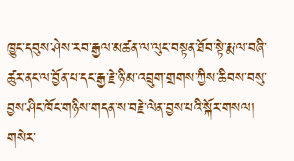ཁྱུང་དབུས་ཤེས་རབ་རྒྱལ་མཚན་ལ་ལུང་བསྟན་ཐོབ་སྟེ་རྨ་ལ་བཞི་ཚུར་ནང་ལ་བྱོན་པ་དང་རྒྱ་རྗེ་ཉི་མ་འབྲུག་གྲགས་ཀྱིས་ཆིབས་བསུ་བྱས་ཤིང་ཁོང་གཉིས་གདན་ས་བརྗེ་ལེན་བྱས་པའི་སྐོར་གསལ། གསེར་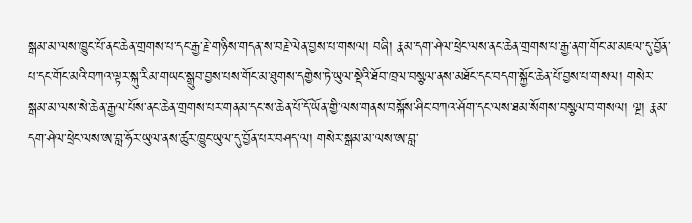སྒམ་མ་ལས་ཁྱུང་པོ་ནང་ཆེན་གྲགས་པ་དང་རྒྱ་རྗེ་གཉིས་གདན་ས་བརྗེ་ལེན་བྱས་པ་གསལ། བཞི། རྣམ་དག་ཤེལ་ཕྲེང་ལས་ནང་ཆེན་གྲགས་པ་རྒྱ་ནག་གོང་མ་མཇལ་དུ་བྱོན་པ་དང་གོང་མའི་བཀའ་ལྟར་སྐུ་རིམ་གཡང་སྒྲུབ་བྱས་པས་གོང་མ་ཐུགས་དགྱེས་ཏེ་ཡུལ་སྡེའི་ཐོབ་ཁྲལ་བསྩལ་ནས་མཐོང་དང་བདག་སྐྱོང་ཆེན་པོ་བྱས་པ་གསལ། གསེར་སྒམ་མ་ལས་སེ་ཆེན་རྒྱལ་པོས་ནང་ཆེན་གྲགས་པར་གནམ་དང་ས་ཆེན་པོ་དོ་ཡོན་གྱི་ལས་གནས་བསྐོས་ཤིང་བཀའ་ཤོག་དང་ལས་ཐམ་སོགས་བསྩལ་བ་གསལ། ལྔ། རྣམ་དག་ཤེལ་ཕྲེང་ལས་ཨ་བླ་ཧོར་ཡུལ་ནས་ཚུར་ཁྱུང་ཡུལ་དུ་བྱོན་པར་བཤད་ལ། གསེར་སྒམ་མ་ལས་ཨ་བླ་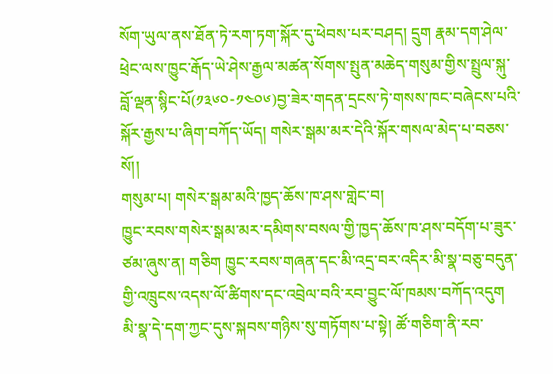སོག་ཡུལ་ནས་ཐོན་ཏེ་རག་ཏག་སྐོར་དུ་ཕེབས་པར་བཤད། དྲུག རྣམ་དག་ཤེལ་ཕྲེང་ལས་ཁྱུང་རྒོད་ཡེ་ཤེས་རྒྱལ་མཚན་སོགས་སྤུན་མཆེད་གསུམ་གྱིས་སྤྲུལ་སྐུ་བློ་ལྡན་སྙིང་པོ(༡༣༦༠-༡༤༠༦)བྱ་ཟེར་གདན་དྲངས་ཏེ་གསས་ཁང་བཞེངས་པའི་སྐོར་རྒྱས་པ་ཞིག་བཀོད་ཡོད། གསེར་སྒམ་མར་དེའི་སྐོར་གསལ་མེད་པ་བཅས་སོ།།
གསུམ་པ། གསེར་སྒམ་མའི་ཁྱད་ཆོས་ཁ་ཤས་གླེང་བ།
ཁྱུང་རབས་གསེར་སྒམ་མར་དམིགས་བསལ་གྱི་ཁྱད་ཆོས་ཁ་ཤས་བདོག་པ་ཟུར་ཙམ་ཞུས་ན། གཅིག ཁྱུང་རབས་གཞན་དང་མི་འདྲ་བར་འདིར་མི་སྣ་བཅུ་བདུན་གྱི་འཁྲུངས་འདས་ལོ་ཚིགས་དང་འབྲེལ་བའི་རབ་བྱུང་ལོ་ཁམས་བཀོད་འདུག མི་སྣ་དེ་དག་ཀྱང་དུས་སྐབས་གཉིས་སུ་གཏོགས་པ་སྟེ། ཚོ་གཅིག་ནི་རབ་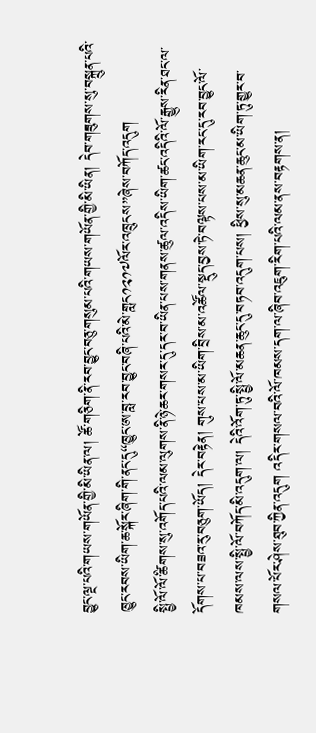བྱུང་ལྔ་པའི་གཡས་གཡོན་གྱི་མི་ཡིན་ལ། ཚོ་གཅིག་ནི་རབ་བྱུང་བཅུ་གསུམ་པའི་གཡས་གཡོན་གྱི་མི་ཡིན། དེབ་གཟུགས་སུ་བསྐྲུན་པའི་ཁྱུང་རབས་ཡིག་ཆ་སྐོར་ཞིག་གི་ནང་དུ“ཁྱུང་ཨ་བླ་རབ་བྱུང་བཞི་པའི་མེ་གླང༡༢༡༧ལོར་འཁྲུངས”ཞེས་བཀོད་འདུག
སྤྱི་ལོ་ལོ་ཚིགས་སུ་འགོད་པའི་ལམ་ལུགས་ནི་ཉེ་ཆར་གསར་དུ་དར་བ་ཡིན་པས་གནས་ཚུལ་འདིས་ཡིག་ཚང་འདིའི་ལོ་རྒྱུས་རིན་ཐང་ལ་དོགས་པ་བཟའ་རུ་བཅུག་ཡོད། དེར་བརྟེན། གུས་པས་མ་ཡིག་བྲིས་མ་འཚོལ་སྡུད་བྱས་ཏེ་བལྟས་པས་མ་ཡིག་རང་དུ་རབ་བྱུང་ལོ་ཁམས་ལས་སྤྱི་ལོ་བཀོད་མི་འདུག་ལ། དེའི་འོག་ཏུ་སྤྱི་ལོ་མཆན་ཆུང་དུ་བཏབ་འདུག་པས། ཕྱིས་སུ་མཆན་ཆུང་མ་ཡིག་ཏུ་གྱུར་བ་གསལ་པོར་ཤེས་ཐུབ་ཀྱིན་འདུག འདིར་གསལ་བའི་ལོ་ཁམས་དག་ལ་ཞིབ་འཇུག་རིག་པའི་ལམ་ནས་བརྟགས་ན།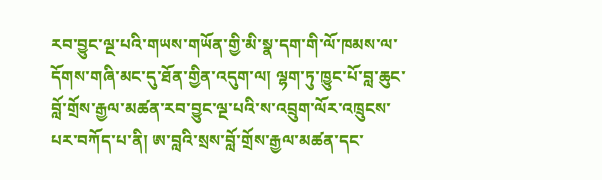རབ་བྱུང་ལྔ་པའི་གཡས་གཡོན་གྱི་མི་སྣ་དག་གི་ལོ་ཁམས་ལ་དོགས་གཞི་མང་དུ་ཐོན་གྱིན་འདུག་ལ། ལྷག་ཏུ་ཁྱུང་པོ་བླ་ཆུང་བློ་གྲོས་རྒྱལ་མཚན་རབ་བྱུང་ལྔ་པའི་ས་འབྲུག་ལོར་འཁྲུངས་པར་བཀོད་པ་ནི། ཨ་བླའི་སྲས་བློ་གྲོས་རྒྱལ་མཚན་དང་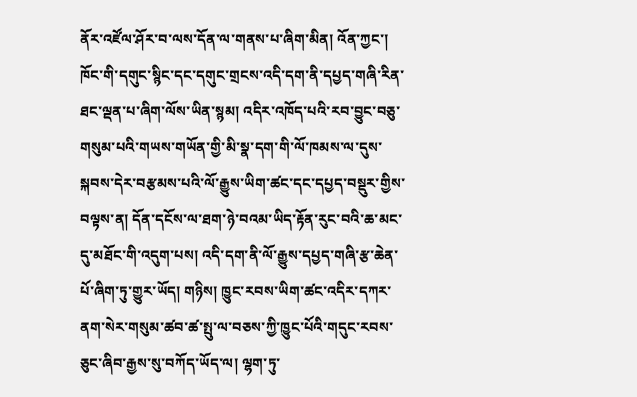ནོར་འཛོལ་ཤོར་བ་ལས་དོན་ལ་གནས་པ་ཞིག་མིན། འོན་ཀྱང་། ཁོང་གི་དགུང་སྙིང་དང་དགུང་གྲངས་འདི་དག་ནི་དཔྱད་གཞི་རིན་ཐང་ལྡན་པ་ཞིག་ལོས་ཡིན་སྙམ། འདིར་འཁོད་པའི་རབ་བྱུང་བཅུ་གསུམ་པའི་གཡས་གཡོན་གྱི་མི་སྣ་དག་གི་ལོ་ཁམས་ལ་དུས་སྐབས་དེར་བརྩམས་པའི་ལོ་རྒྱུས་ཡིག་ཚང་དང་དཔྱད་བསྡུར་གྱིས་བལྟས་ན། དོན་དངོས་ལ་ཐག་ཉེ་བའམ་ཡིད་རྟོན་རུང་བའི་ཆ་མང་དུ་མཐོང་གི་འདུག་པས། འདི་དག་ནི་ལོ་རྒྱུས་དཔྱད་གཞི་རྩ་ཆེན་པོ་ཞིག་ཏུ་གྱུར་ཡོད། གཉིས། ཁྱུང་རབས་ཡིག་ཚང་འདིར་དཀར་ནག་སེར་གསུམ་ཚབ་ཚ་སྤུ་ལ་བཅས་ཀྱི་ཁྱུང་པོའི་གདུང་རབས་ཅུང་ཞིབ་རྒྱས་སུ་བཀོད་ཡོད་ལ། ལྷག་ཏུ་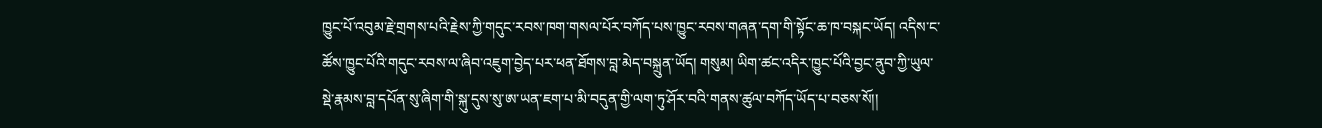ཁྱུང་པོ་འབུམ་རྗེ་གྲགས་པའི་རྗེས་ཀྱི་གདུང་རབས་ཁག་གསལ་པོར་བཀོད་པས་ཁྱུང་རབས་གཞན་དག་གི་སྟོང་ཆ་ཁ་བསྐང་ཡོད། འདིས་ང་ཚོས་ཁྱུང་པོའི་གདུང་རབས་ལ་ཞིབ་འཇུག་བྱེད་པར་ཕན་ཐོགས་བླ་མེད་བསྐྲུན་ཡོད། གསུམ། ཡིག་ཚང་འདིར་ཁྱུང་པོའི་བྱང་ནུབ་ཀྱི་ཡུལ་སྡེ་རྣམས་བླ་དཔོན་སུ་ཞིག་གི་སྐུ་དུས་སུ་ཨ་ཡན་ཇག་པ་མི་བདུན་གྱི་ལག་ཏུ་ཤོར་བའི་གནས་ཚུལ་བཀོད་ཡོད་པ་བཅས་སོ།།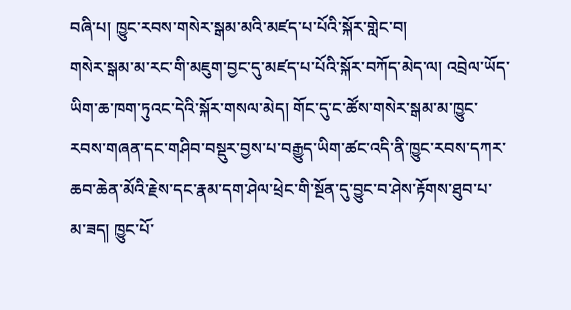བཞི་པ། ཁྱུང་རབས་གསེར་སྒམ་མའི་མཛད་པ་པོའི་སྐོར་གླེང་བ།
གསེར་སྒམ་མ་རང་གི་མཇུག་བྱང་དུ་མཛད་པ་པོའི་སྐོར་བཀོད་མེད་ལ། འབྲེལ་ཡོད་ཡིག་ཆ་ཁག་ཏུའང་དེའི་སྐོར་གསལ་མེད། གོང་དུ་ང་ཚོས་གསེར་སྒམ་མ་ཁྱུང་རབས་གཞན་དང་གཤིབ་བསྡུར་བྱས་པ་བརྒྱུད་ཡིག་ཚང་འདི་ནི་ཁྱུང་རབས་དཀར་ཆབ་ཆེན་མོའི་རྗེས་དང་རྣམ་དག་ཤེལ་ཕྲེང་གི་སྔོན་དུ་བྱུང་བ་ཤེས་རྟོགས་ཐུབ་པ་མ་ཟད། ཁྱུང་པོ་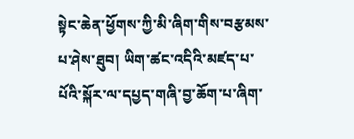སྟེང་ཆེན་ཕྱོགས་ཀྱི་མི་ཞིག་གིས་བརྩམས་པ་ཤེས་ཐུབ། ཡིག་ཚང་འདིའི་མཛད་པ་པོའི་སྐོར་ལ་དཔྱད་གཞི་བྱ་ཆོག་པ་ཞིག་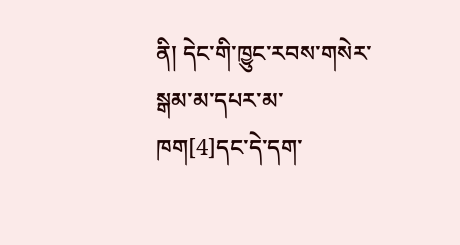ནི། དེང་གི་ཁྱུང་རབས་གསེར་སྒམ་མ་དཔར་མ་ཁག[4]དང་དེ་དག་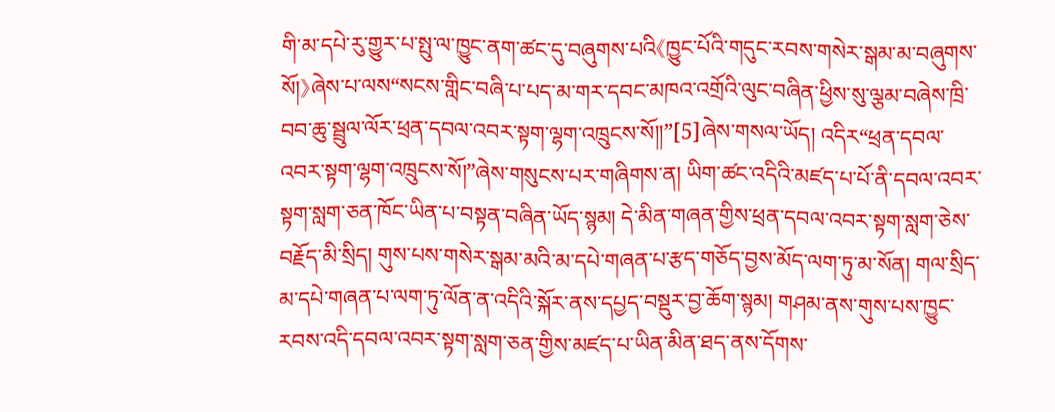གི་མ་དཔེ་རུ་གྱུར་པ་སྤུ་ལ་ཁྱུང་ནག་ཚང་དུ་བཞུགས་པའི《ཁྱུང་པོའི་གདུང་རབས་གསེར་སྒམ་མ་བཞུགས་སོ།》ཞེས་པ་ལས“སངས་གླིང་བཞི་པ་པད་མ་གར་དབང་མཁའ་འགྲོའི་ལུང་བཞིན་ཕྱིས་སུ་ལྕམ་བཞེས་ཁྲི་བབ་ཆུ་སྦྲུལ་ལོར་ཕྲན་དབལ་འབར་སྟག་ལྷག་འཁྲུངས་སོ།།”[5]ཞེས་གསལ་ཡོད། འདིར“ཕྲན་དབལ་འབར་སྟག་ལྷག་འཁྲུངས་སོ།”ཞེས་གསུངས་པར་གཞིགས་ན། ཡིག་ཚང་འདིའི་མཛད་པ་པོ་ནི་དབལ་འབར་སྟག་སླག་ཅན་ཁོང་ཡིན་པ་བསྟན་བཞིན་ཡོད་སྙམ། དེ་མིན་གཞན་གྱིས་ཕྲན་དབལ་འབར་སྟག་སླག་ཅེས་བརྗོད་མི་སྲིད། གུས་པས་གསེར་སྒམ་མའི་མ་དཔེ་གཞན་པ་རྩད་གཅོད་བྱས་མོད་ལག་ཏུ་མ་སོན། གལ་སྲིད་མ་དཔེ་གཞན་པ་ལག་ཏུ་ལོན་ན་འདིའི་སྐོར་ནས་དཔྱད་བསྡུར་བྱ་ཆོག་སྙམ། གཤམ་ནས་གུས་པས་ཁྱུང་རབས་འདི་དབལ་འབར་སྟག་སླག་ཅན་གྱིས་མཛད་པ་ཡིན་མིན་ཐད་ནས་དོགས་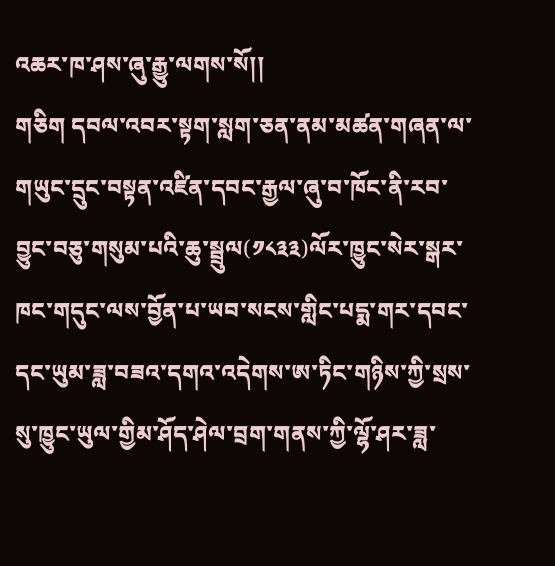འཆར་ཁ་ཤས་ཞུ་རྒྱུ་ལགས་སོ།།
གཅིག དབལ་འབར་སྟག་སླག་ཅན་ནམ་མཚན་གཞན་ལ་གཡུང་དྲུང་བསྟན་འཛིན་དབང་རྒྱལ་ཞུ་བ་ཁོང་ནི་རབ་བྱུང་བཅུ་གསུམ་པའི་ཆུ་སྦྲུལ(༡༨༣༣)ལོར་ཁྱུང་སེར་སྒར་ཁང་གདུང་ལས་བྱོན་པ་ཡབ་སངས་གླིང་པདྨ་གར་དབང་དང་ཡུམ་ཟླ་བཟའ་དགའ་འདེགས་ཨ་ཏིང་གཉིས་ཀྱི་སྲས་སུ་ཁྱུང་ཡུལ་གྱིམ་ཤོད་ཤེལ་བྲག་གནས་ཀྱི་ལྷོ་ཤར་ཟླ་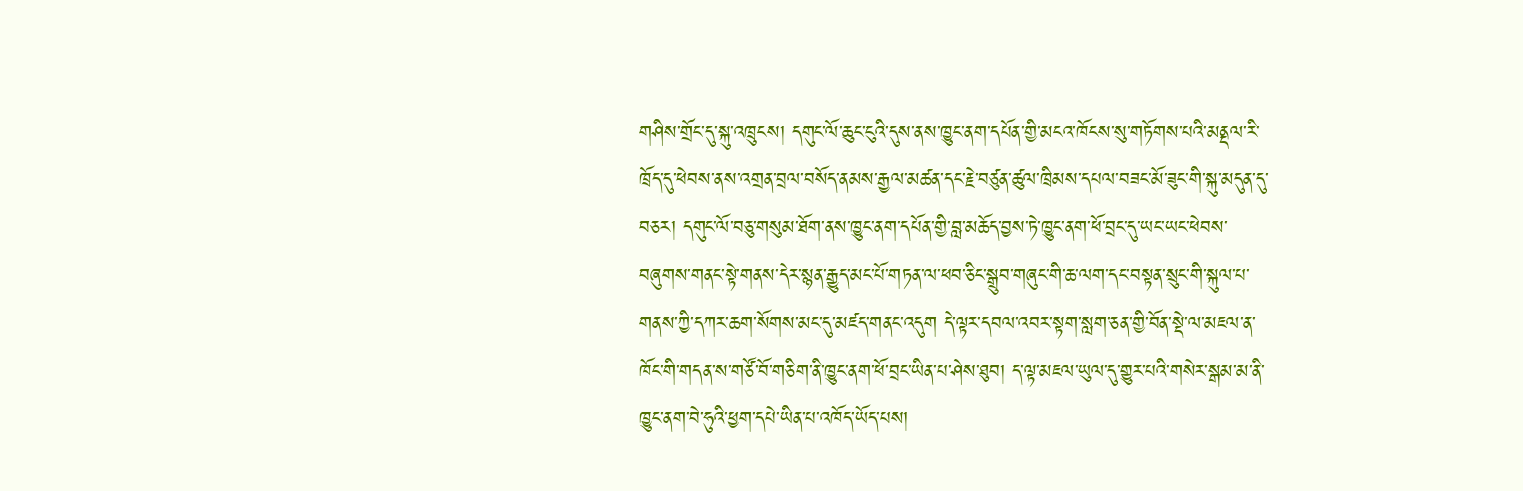གཤིས་གྲོང་དུ་སྐུ་འཁྲུངས། དགུང་ལོ་ཆུང་ངུའི་དུས་ནས་ཁྱུང་ནག་དཔོན་གྱི་མངའ་ཁོངས་སུ་གཏོགས་པའི་མནྡལ་རི་ཁྲོད་དུ་ཕེབས་ནས་འགྲན་བྲལ་བསོད་ནམས་རྒྱལ་མཚན་དང་རྗེ་བཙུན་ཚུལ་ཁྲིམས་དཔལ་བཟང་མོ་ཟུང་གི་སྐུ་མདུན་དུ་བཅར། དགུང་ལོ་བཅུ་གསུམ་ཐོག་ནས་ཁྱུང་ནག་དཔོན་གྱི་བླ་མཆོད་བྱས་ཏེ་ཁྱུང་ནག་ཕོ་བྲང་དུ་ཡང་ཡང་ཕེབས་བཞུགས་གནང་སྟེ་གནས་དེར་སྙན་རྒྱུད་མང་པོ་གཏན་ལ་ཕབ་ཅིང་སྒྲུབ་གཞུང་གི་ཆ་ལག་དང་བསྟན་སྲུང་གི་སྐུལ་པ་གནས་ཀྱི་དཀར་ཆག་སོགས་མང་དུ་མཛད་གནང་འདུག དེ་ལྟར་དབལ་འབར་སྟག་སླག་ཅན་གྱི་བོན་སྡེ་ལ་མཇལ་ན་ཁོང་གི་གདན་ས་གཙོ་བོ་གཅིག་ནི་ཁྱུང་ནག་ཕོ་བྲང་ཡིན་པ་ཤེས་ཐུབ། ད་ལྟ་མཇལ་ཡུལ་དུ་གྱུར་པའི་གསེར་སྒམ་མ་ནི་ཁྱུང་ནག་བེ་ཧུའི་ཕྱག་དཔེ་ཡིན་པ་འཁོད་ཡོད་པས།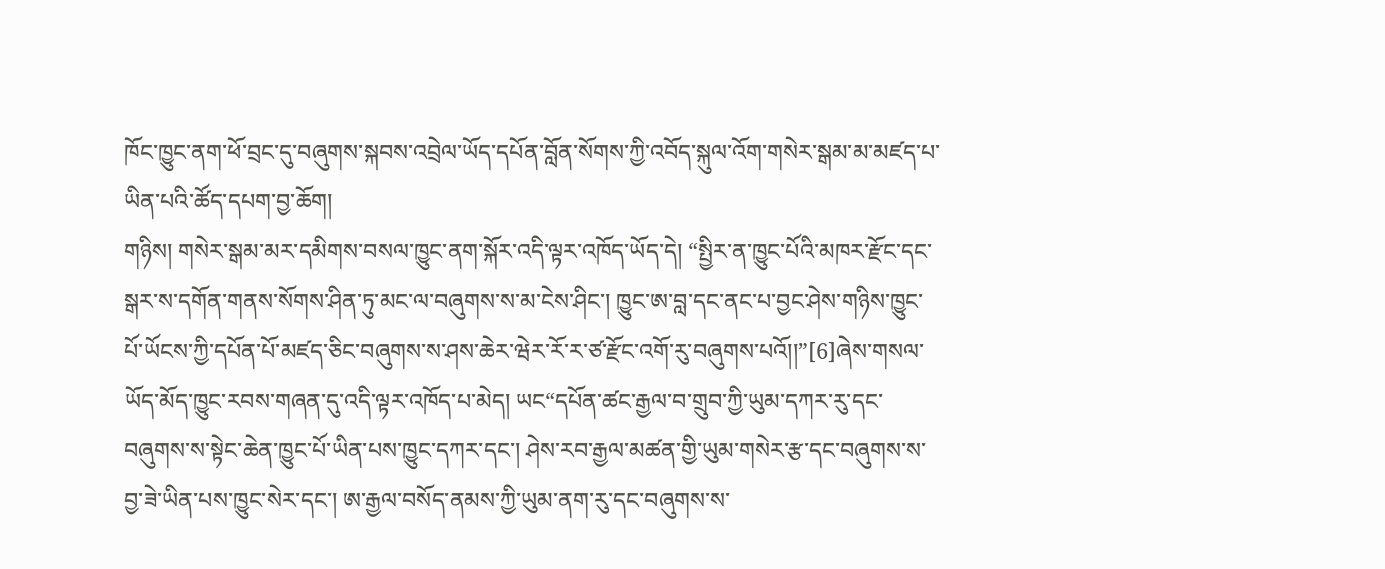ཁོང་ཁྱུང་ནག་ཕོ་བྲང་དུ་བཞུགས་སྐབས་འབྲེལ་ཡོད་དཔོན་བློན་སོགས་ཀྱི་འབོད་སྐུལ་འོག་གསེར་སྒམ་མ་མཛད་པ་ཡིན་པའི་ཚོད་དཔག་བྱ་ཆོག།
གཉིས། གསེར་སྒམ་མར་དམིགས་བསལ་ཁྱུང་ནག་སྐོར་འདི་ལྟར་འཁོད་ཡོད་དེ། “སྤྱིར་ན་ཁྱུང་པོའི་མཁར་རྫོང་དང་སྒར་ས་དགོན་གནས་སོགས་ཤིན་ཏུ་མང་ལ་བཞུགས་ས་མ་ངེས་ཤིང་། ཁྱུང་ཨ་བླ་དང་ནང་པ་བྱང་ཤེས་གཉིས་ཁྱུང་པོ་ཡོངས་ཀྱི་དཔོན་པོ་མཛད་ཅིང་བཞུགས་ས་ཤས་ཆེར་ཝེར་རོ་ར་ཙ་རྫོང་འགོ་རུ་བཞུགས་པའོ།།”[6]ཞེས་གསལ་ཡོད་མོད་ཁྱུང་རབས་གཞན་དུ་འདི་ལྟར་འཁོད་པ་མེད། ཡང“དཔོན་ཚང་རྒྱལ་བ་གྲུབ་ཀྱི་ཡུམ་དཀར་རུ་དང་བཞུགས་ས་སྟེང་ཆེན་ཁྱུང་པོ་ཡིན་པས་ཁྱུང་དཀར་དང་། ཤེས་རབ་རྒྱལ་མཚན་གྱི་ཡུམ་གསེར་རྩ་དང་བཞུགས་ས་བྱ་ཟེ་ཡིན་པས་ཁྱུང་སེར་དང་། ཨ་རྒྱལ་བསོད་ནམས་ཀྱི་ཡུམ་ནག་རུ་དང་བཞུགས་ས་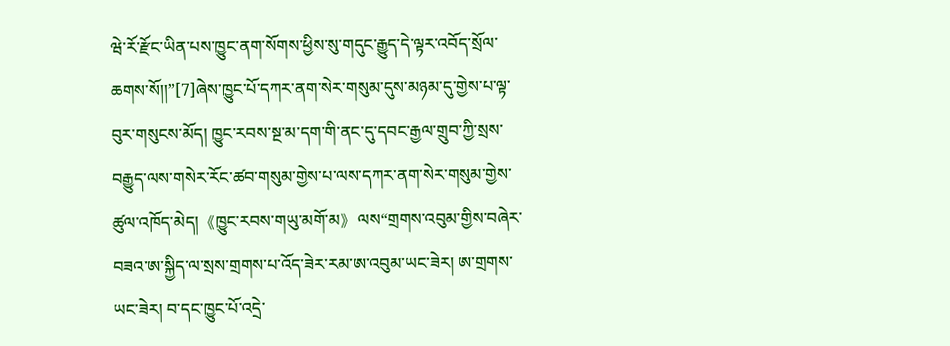ཝེ་རོ་རྫོང་ཡིན་པས་ཁྱུང་ནག་སོགས་ཕྱིས་སུ་གདུང་རྒྱུད་དེ་ལྟར་འབོད་སྲོལ་ཆགས་སོ།།”[7]ཞེས་ཁྱུང་པོ་དཀར་ནག་སེར་གསུམ་དུས་མཉམ་དུ་གྱེས་པ་ལྟ་བུར་གསུངས་མོད། ཁྱུང་རབས་སྔ་མ་དག་གི་ནང་དུ་དབང་རྒྱལ་གྲུབ་ཀྱི་སྲས་བརྒྱུད་ལས་གསེར་རོང་ཚབ་གསུམ་གྱེས་པ་ལས་དཀར་ནག་སེར་གསུམ་གྱེས་ཚུལ་འཁོད་མེད།《ཁྱུང་རབས་གཡུ་མགོ་མ》ལས“གྲགས་འབུམ་གྱིས་བཞེར་བཟའ་ཨ་སྐྱིད་ལ་སྲས་གྲགས་པ་འོད་ཟེར་རམ་ཨ་འབུམ་ཡང་ཟེར། ཨ་གྲགས་ཡང་ཟེར། བ་དང་ཁྱུང་པོ་འདྲེ་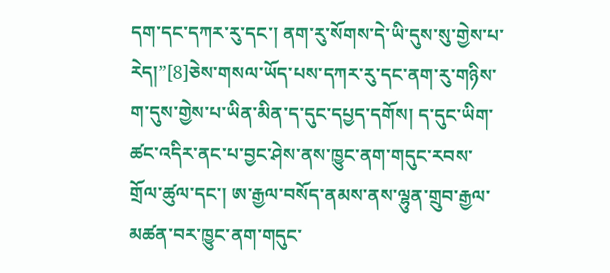དག་དང་དཀར་རུ་དང་། ནག་རུ་སོགས་དེ་ཡི་དུས་སུ་གྱེས་པ་རེད།”[8]ཅེས་གསལ་ཡོད་པས་དཀར་རུ་དང་ནག་རུ་གཉིས་ག་དུས་གྱེས་པ་ཡིན་མིན་ད་དུང་དཔྱད་དགོས། ད་དུང་ཡིག་ཚང་འདིར་ནང་པ་བྱང་ཤེས་ནས་ཁྱུང་ནག་གདུང་རབས་གྲོལ་ཚུལ་དང་། ཨ་རྒྱལ་བསོད་ནམས་ནས་ལྷུན་གྲུབ་རྒྱལ་མཚན་བར་ཁྱུང་ནག་གདུང་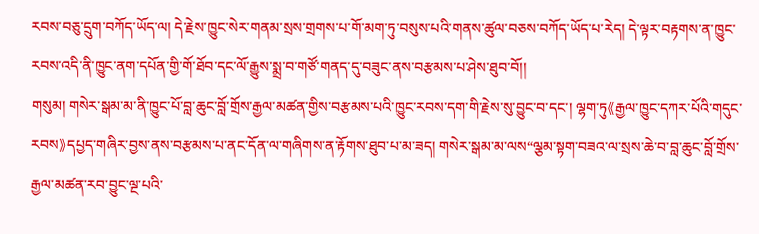རབས་བཅུ་དྲུག་བཀོད་ཡོད་ལ། དེ་རྗེས་ཁྱུང་སེར་གནམ་སྲས་གྲགས་པ་གོ་མག་ཏུ་བསུས་པའི་གནས་ཚུལ་བཅས་བཀོད་ཡོད་པ་རེད། དེ་ལྟར་བརྟགས་ན་ཁྱུང་རབས་འདི་ནི་ཁྱུང་ནག་དཔོན་གྱི་གོ་ཐོབ་དང་ལོ་རྒྱུས་སྨྲ་བ་གཙོ་གནད་དུ་བཟུང་ནས་བརྩམས་པ་ཤེས་ཐུབ་བོ།།
གསུམ། གསེར་སྒམ་མ་ནི་ཁྱུང་པོ་བླ་ཆུང་བློ་གྲོས་རྒྱལ་མཚན་གྱིས་བརྩམས་པའི་ཁྱུང་རབས་དག་གི་རྗེས་སུ་བྱུང་བ་དང་། ལྷག་ཏུ《རྒྱལ་ཁྱུང་དཀར་པོའི་གདུང་རབས》དཔྱད་གཞིར་བྱས་ནས་བརྩམས་པ་ནང་དོན་ལ་གཞིགས་ན་རྟོགས་ཐུབ་པ་མ་ཟད། གསེར་སྒམ་མ་ལས“ལྕམ་སྟག་བཟའ་ལ་སྲས་ཆེ་བ་བླ་ཆུང་བློ་གྲོས་རྒྱལ་མཚན་རབ་བྱུང་ལྔ་པའི་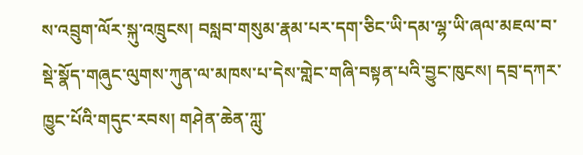ས་འབྲུག་ལོར་སྐུ་འཁྲུངས། བསླབ་གསུམ་རྣམ་པར་དག་ཅིང་ཡི་དམ་ལྷ་ཡི་ཞལ་མཇལ་བ་སྡེ་སྣོད་གཞུང་ལུགས་ཀུན་ལ་མཁས་པ་དེས་གླེང་གཞི་བསྟན་པའི་བྱུང་ཁུངས། དབྲ་དཀར་ཁྱུང་པོའི་གདུང་རབས། གཤེན་ཆེན་ཀླུ་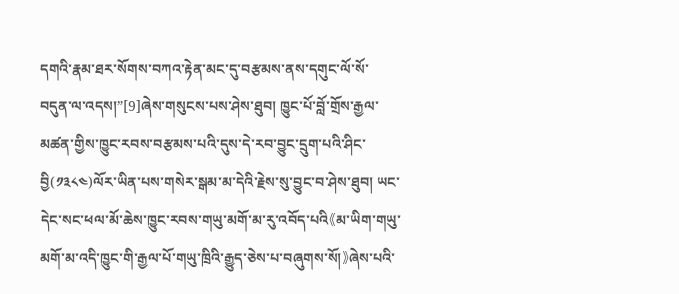དགའི་རྣམ་ཐར་སོགས་བཀའ་རྟེན་མང་དུ་བརྩམས་ནས་དགུང་ལོ་སོ་བདུན་ལ་འདས།”[9]ཞེས་གསུངས་པས་ཤེས་ཐུབ། ཁྱུང་པོ་བློ་གྲོས་རྒྱལ་མཚན་གྱིས་ཁྱུང་རབས་བརྩམས་པའི་དུས་དེ་རབ་བྱུང་དྲུག་པའི་ཤིང་བྱི(༡༣༨༤)ལོར་ཡིན་པས་གསེར་སྒམ་མ་དེའི་རྗེས་སུ་བྱུང་བ་ཤེས་ཐུབ། ཡང་དེང་སང་ཕལ་མོ་ཆེས་ཁྱུང་རབས་གཡུ་མགོ་མ་རུ་འབོད་པའི《མ་ཡིག་གཡུ་མགོ་མ་འདི་ཁྱུང་གི་རྒྱལ་པོ་གཡུ་ཁྲིའི་རྒྱུད་ཅེས་པ་བཞུགས་སོ།》ཞེས་པའི་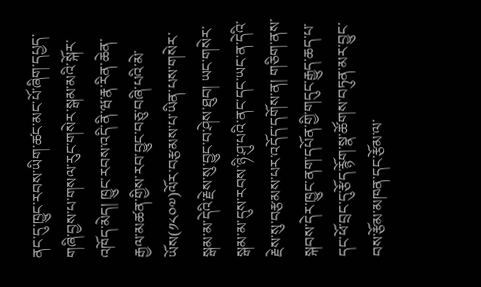ནང་དུ་ཁྱུང་རབས་ཡིག་ཚང་མང་པོ་ཞིག་དཔྱད་གཞི་བྱས་པ་གསལ་རུང་གསེར་སྒམ་མའི་སྐོར་འཁོད་མེད། ཁྱུང་རབས་འདི་ནི་ཝ་རྣ་རིན་ཆེན་རྒྱལ་མཚན་གྱིས་རབ་བྱུང་བཅུ་བཞི་པའི་མེ་ཡོས(༡༨༠༧)ལོར་བརྩམས་པ་ཡིན་པས་གསེར་སྒམ་མ་དེའི་རྗེས་སུ་བྱུང་བ་ཤེས་ཐུབ། ཡང་གསེར་སྒམ་མ་དུས་རབས་ཉི་ཤུ་པའི་ནང་དང་ཡང་ན་དེའི་རྗེས་སུ་བརྩམས་པར་འདོད་དགོས་ན། གཅིག་ནས་སྐབས་དེར་ཁྱུང་ནག་དཔོན་གྱི་གདུང་རྒྱུད་ཆད་པ་དང་ཕོ་བྲང་དུ་རྩོད་རྙོག་སྣ་ཚོགས་བཏུན་མར་བྱུང་བས་རྩོམ་མཁན་དང་རྩོམ་ལ་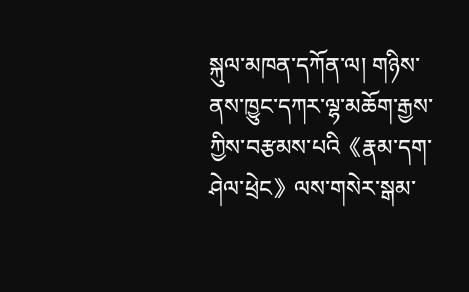སྐུལ་མཁན་དཀོན་ལ། གཉིས་ནས་ཁྱུང་དཀར་ལྷ་མཆོག་རྒྱས་ཀྱིས་བརྩམས་པའི《རྣམ་དག་ཤེལ་ཕྲེང》ལས་གསེར་སྒམ་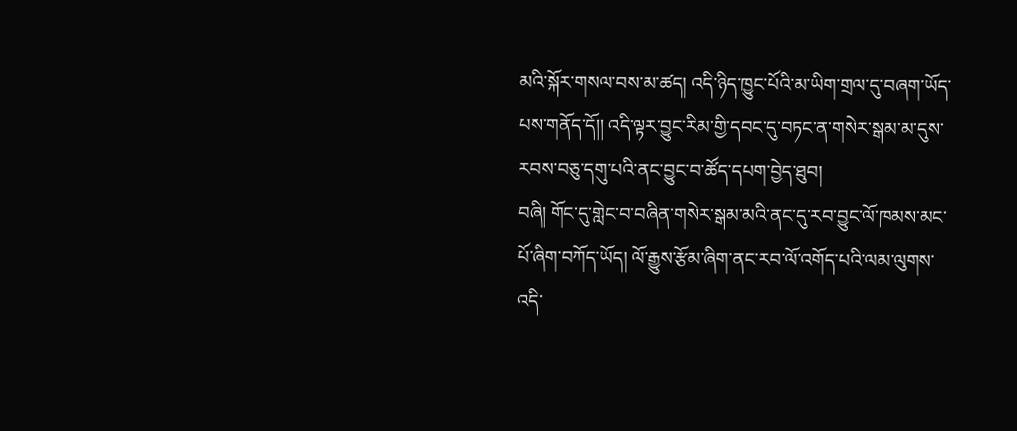མའི་སྐོར་གསལ་བས་མ་ཚད། འདི་ཉིད་ཁྱུང་པོའི་མ་ཡིག་གྲལ་དུ་བཞག་ཡོད་པས་གནོད་དོ།། འདི་ལྟར་བྱུང་རིམ་གྱི་དབང་དུ་བཏང་ན་གསེར་སྒམ་མ་དུས་རབས་བཅུ་དགུ་པའི་ནང་བྱུང་བ་ཚོད་དཔག་བྱེད་ཐུབ།
བཞི། གོང་དུ་གླེང་བ་བཞིན་གསེར་སྒམ་མའི་ནང་དུ་རབ་བྱུང་ལོ་ཁམས་མང་པོ་ཞིག་བཀོད་ཡོད། ལོ་རྒྱུས་རྩོམ་ཞིག་ནང་རབ་ལོ་འགོད་པའི་ལམ་ལུགས་འདི་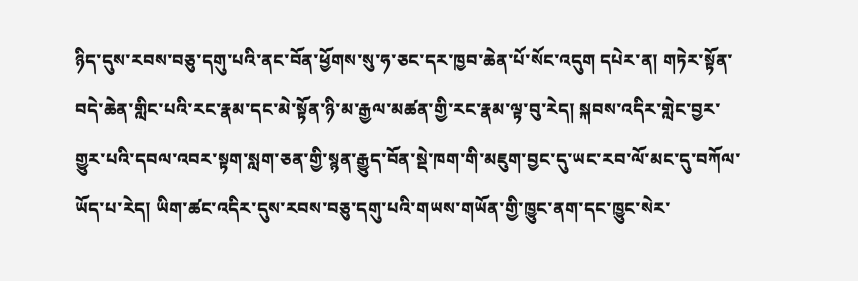ཉིད་དུས་རབས་བཅུ་དགུ་པའི་ནང་བོན་ཕྱོགས་སུ་ཧ་ཅང་དར་ཁྱབ་ཆེན་པོ་སོང་འདུག དཔེར་ན། གཏེར་སྟོན་བདེ་ཆེན་གླིང་པའི་རང་རྣམ་དང་མེ་སྟོན་ཉི་མ་རྒྱལ་མཚན་གྱི་རང་རྣམ་ལྟ་བུ་རེད། སྐབས་འདིར་གླེང་བྱར་གྱུར་པའི་དབལ་འབར་སྟག་སླག་ཅན་གྱི་སྙན་རྒྱུད་བོན་སྡེ་ཁག་གི་མཇུག་བྱང་དུ་ཡང་རབ་ལོ་མང་དུ་བཀོལ་ཡོད་པ་རེད། ཡིག་ཚང་འདིར་དུས་རབས་བཅུ་དགུ་པའི་གཡས་གཡོན་གྱི་ཁྱུང་ནག་དང་ཁྱུང་སེར་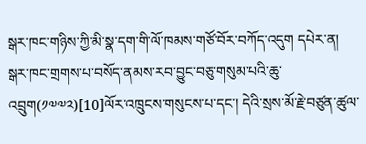སྒར་ཁང་གཉིས་ཀྱི་མི་སྣ་དག་གི་ལོ་ཁམས་གཙོ་བོར་བཀོད་འདུག དཔེར་ན། སྒར་ཁང་གྲགས་པ་བསོད་ནམས་རབ་བྱུང་བཅུ་གསུམ་པའི་ཆུ་འབྲུག(༡༧༧༢)[10]ལོར་འཁྲུངས་གསུངས་པ་དང་། དེའི་སྲས་མོ་རྗེ་བཙུན་ཚུལ་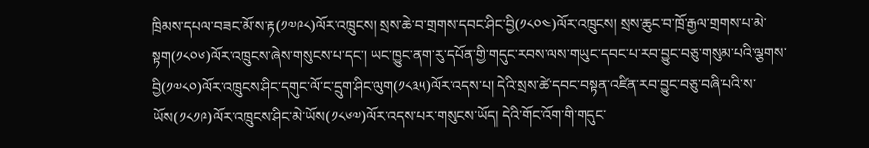ཁྲིམས་དཔལ་བཟང་མོ་ས་རྟ(༡༧༩༨)ལོར་འཁྲུངས། སྲས་ཆེ་བ་གྲགས་དབང་ཤིང་བྱི(༡༨༠༤)ལོར་འཁྲུངས། སྲས་ཆུང་བ་ཁྲོ་རྒྱལ་གྲགས་པ་མེ་སྟག(༡༨༠༦)ལོར་འཁྲུངས་ཞེས་གསུངས་པ་དང་། ཡང་ཁྱུང་ནག་རུ་དཔོན་གྱི་གདུང་རབས་ལས་གཡུང་དབང་པ་རབ་བྱུང་བཅུ་གསུམ་པའི་ལྕགས་བྱི(༡༧༨༠)ལོར་འཁྲུངས་ཤིང་དགུང་ལོ་ང་དྲུག་ཤིང་ལུག(༡༨༣༥)ལོར་འདས་པ། དེའི་སྲས་ཚེ་དབང་བསྟན་འཛིན་རབ་བྱུང་བཅུ་བཞི་པའི་ས་ཡོས(༡༨༡༩)ལོར་འཁྲུངས་ཤིང་མེ་ཡོས(༡༨༦༧)ལོར་འདས་པར་གསུངས་ཡོད། དེའི་གོང་འོག་གི་གདུང་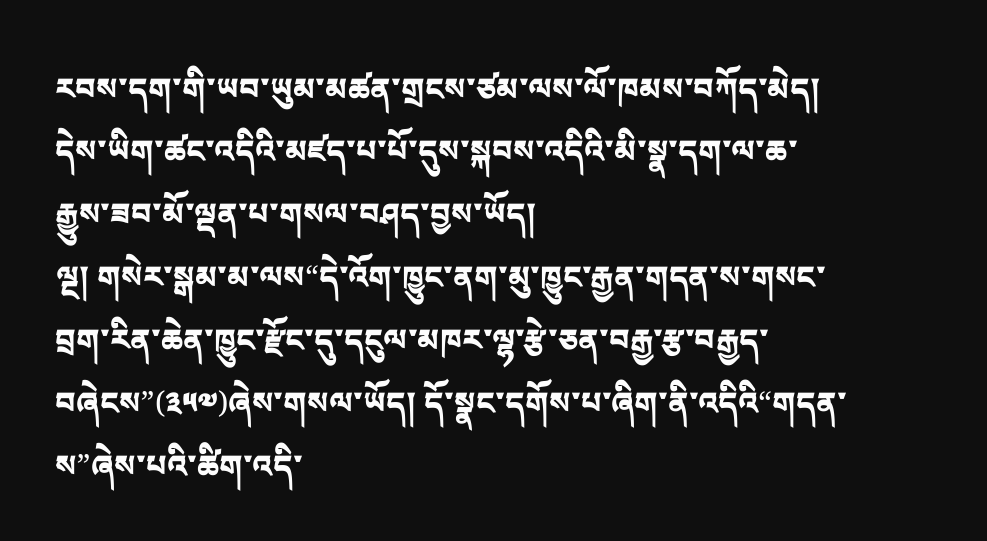རབས་དག་གི་ཡབ་ཡུམ་མཚན་གྲངས་ཙམ་ལས་ལོ་ཁམས་བཀོད་མེད། དེས་ཡིག་ཚང་འདིའི་མཛད་པ་པོ་དུས་སྐབས་འདིའི་མི་སྣ་དག་ལ་ཆ་རྒྱུས་ཟབ་མོ་ལྡན་པ་གསལ་བཤད་བྱས་ཡོད།
ལྔ། གསེར་སྒམ་མ་ལས“དེ་འོག་ཁྱུང་ནག་མུ་ཁྱུང་རྒྱན་གདན་ས་གསང་བྲག་རིན་ཆེན་ཁྱུང་རྫོང་དུ་དངུལ་མཁར་ལྷ་རྩེ་ཅན་བརྒྱ་རྩ་བརྒྱད་བཞེངས”(༣༥༧)ཞེས་གསལ་ཡོད། དོ་སྣང་དགོས་པ་ཞིག་ནི་འདིའི“གདན་ས”ཞེས་པའི་ཚིག་འདི་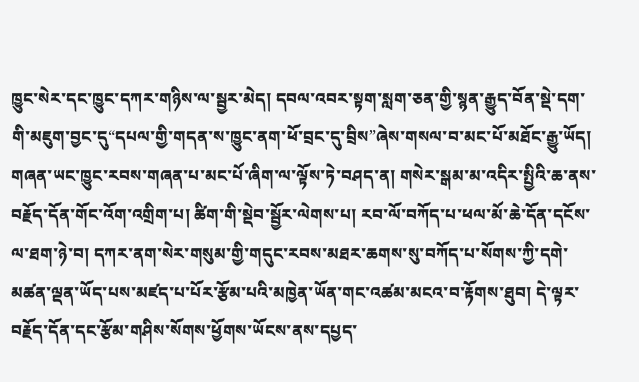ཁྱུང་སེར་དང་ཁྱུང་དཀར་གཉིས་ལ་སྦྱར་མེད། དབལ་འབར་སྟག་སླག་ཅན་གྱི་སྙན་རྒྱུད་བོན་སྡེ་དག་གི་མཇུག་བྱང་དུ“དཔལ་གྱི་གདན་ས་ཁྱུང་ནག་ཕོ་བྲང་དུ་བྲིས”ཞེས་གསལ་བ་མང་པོ་མཐོང་རྒྱུ་ཡོད།
གཞན་ཡང་ཁྱུང་རབས་གཞན་པ་མང་པོ་ཞིག་ལ་ལྟོས་ཏེ་བཤད་ན། གསེར་སྒམ་མ་འདིར་སྤྱིའི་ཆ་ནས་བརྗོད་དོན་གོང་འོག་འགྲིག་པ། ཚིག་གི་སྡེབ་སྦྱོར་ལེགས་པ། རབ་ལོ་བཀོད་པ་ཕལ་མོ་ཆེ་དོན་དངོས་ལ་ཐག་ཉེ་བ། དཀར་ནག་སེར་གསུམ་གྱི་གདུང་རབས་མཐར་ཆགས་སུ་བཀོད་པ་སོགས་ཀྱི་དགེ་མཚན་ལྡན་ཡོད་པས་མཛད་པ་པོར་རྩོམ་པའི་མཁྱེན་ཡོན་གང་འཚམ་མངའ་བ་རྟོགས་ཐུབ། དེ་ལྟར་བརྗོད་དོན་དང་རྩོམ་གཤིས་སོགས་ཕྱོགས་ཡོངས་ནས་དཔྱད་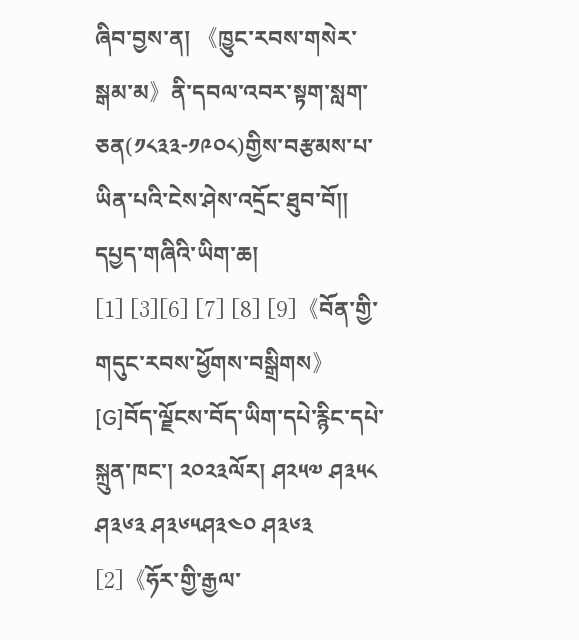ཞིབ་བྱས་ན། 《ཁྱུང་རབས་གསེར་སྒམ་མ》ནི་དབལ་འབར་སྟག་སླག་ཅན(༡༨༣༣-༡༩༠༨)གྱིས་བརྩམས་པ་ཡིན་པའི་ངེས་ཤེས་འདྲོང་ཐུབ་བོ།།
དཔྱད་གཞིའི་ཡིག་ཆ།
[1] [3][6] [7] [8] [9]《བོན་གྱི་གདུང་རབས་ཕྱོགས་བསྒྲིགས》[G]བོད་ལྗོངས་བོད་ཡིག་དཔེ་རྙིང་དཔེ་སྐྲུན་ཁང་། ༢༠༢༣ལོར། ཤ༢༥༧ ཤ༣༥༨ ཤ༣༦༣ ཤ༣༦༥ཤ༣༤༠ ཤ༣༦༣
[2]《ཧོར་གྱི་རྒྱལ་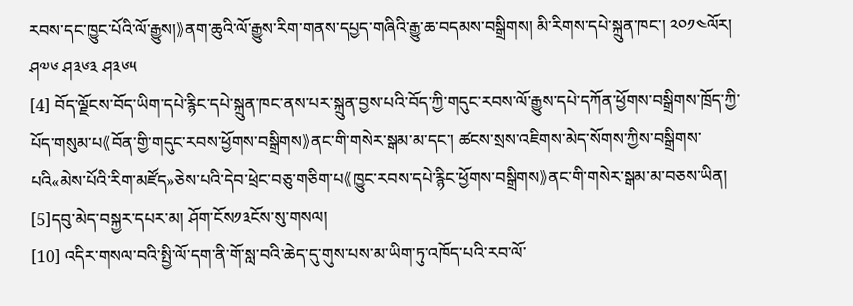རབས་དང་ཁྱུང་པོའི་ལོ་རྒྱུས།》ནག་ཆུའི་ལོ་རྒྱུས་རིག་གནས་དཔྱད་གཞིའི་རྒྱུ་ཆ་བདམས་བསྒྲིགས། མི་རིགས་དཔེ་སྐྲུན་ཁང་། ༢༠༡༤ལོར། ཤ༧༦ ཤ༣༦༣ ཤ༣༦༥
[4] བོད་ལྗོངས་བོད་ཡིག་དཔེ་རྙིང་དཔེ་སྐྲུན་ཁང་ནས་པར་སྐྲུན་བྱས་པའི་བོད་ཀྱི་གདུང་རབས་ལོ་རྒྱུས་དཔེ་དཀོན་ཕྱོགས་བསྒྲིགས་ཁྲོད་ཀྱི་པོད་གསུམ་པ《བོན་གྱི་གདུང་རབས་ཕྱོགས་བསྒྲིགས》ནང་གི་གསེར་སྒམ་མ་དང་། ཚངས་སྲས་འཇིགས་མེད་སོགས་ཀྱིས་བསྒྲིགས་པའི«མེས་པོའི་རིག་མཛོད»ཅེས་པའི་དེབ་ཕྲེང་བཅུ་གཅིག་པ《ཁྱུང་རབས་དཔེ་རྙིང་ཕྱོགས་བསྒྲིགས》ནང་གི་གསེར་སྒམ་མ་བཅས་ཡིན།
[5]དབུ་མེད་བསྐྱར་དཔར་མ། ཤོག་ངོས༡༣ངོས་སུ་གསལ།
[10] འདིར་གསལ་བའི་སྤྱི་ལོ་དག་ནི་གོ་སླ་བའི་ཆེད་དུ་གུས་པས་མ་ཡིག་ཏུ་འཁོད་པའི་རབ་ལོ་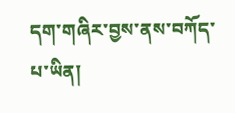དག་གཞིར་བྱས་ནས་བཀོད་པ་ཡིན།